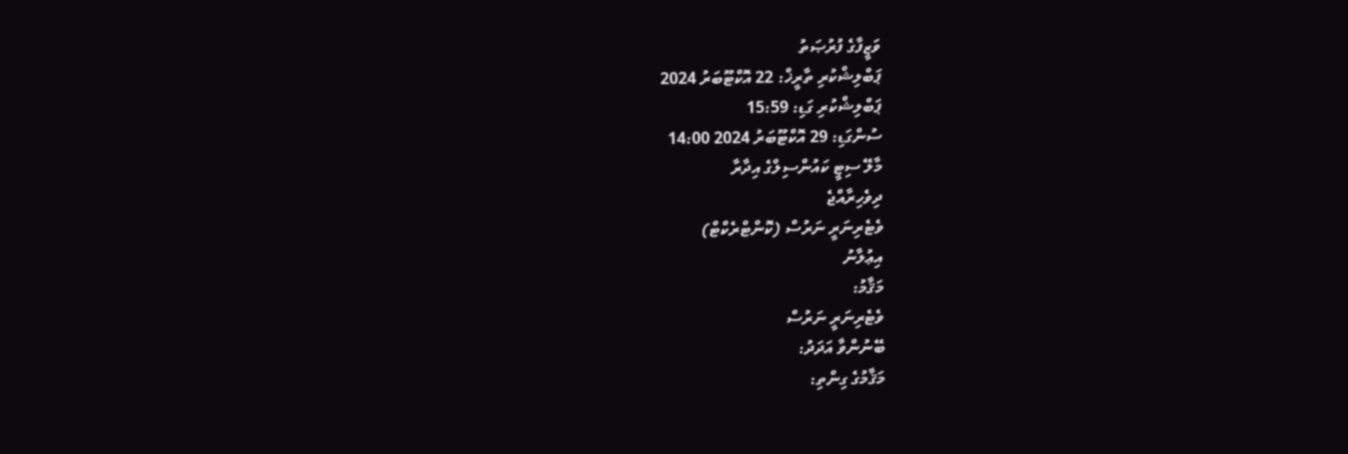ވަޒީފާގެ ފުރުޞަތު
ޕަބްލިޝްކުރި ތާރީޚް: 22 އޮކްޓޫބަރު 2024
ޕަބްލިޝްކުރި ގަޑި: 15:59
ސުންގަޑި: 29 އޮކްޓޫބަރު 2024 14:00
މާލޭ ސިޓީ ކައުންސިލްގެ އިދާރާ
ދިވެހިރާއްޖެ
ވެޓެރިނަރީ ނަރުސް (ކޮންޓްރެކްޓް)
އިޢުލާނު
މަޤާމު:
ވެޓެރިނަރީ ނަރުސް
ބޭނުންވާ އަދަދު:
މަޤާމުގެ ގިންތި: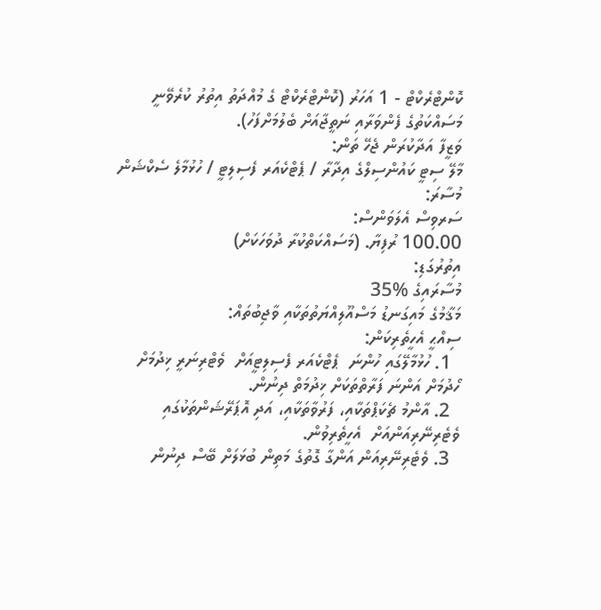ކޮންޓްރެކްޓް - 1 އަހަރު (ކޮންޓްރެކްޓް ގެ މުއްދަތު އިތުރު ކުރެވޭނީ މަސައްކަތުގެ ފެންވަރާއި ނަތީޖާއަށް ބެލުމަށްފަހު).
ވަޒީފާ އަދާކުރަން ޖެހޭ ތަން:
މާލޭ ސިޓީ ކައުންސިލްގެ އިދާރާ / ޕެޓްކެއަރ ފެސިލިޓީ / ހުޅުމާލެ ސެކްޝަން
މުސާރަ:
ސަރވިސް އެލަވަންސް:
100.00 ރުފިޔާ. (މަސައްކަތްކުރާ ދުވަހަކަށް)
އިތުރުގަޑި:
މުސާރައިގެ %35
މަޤާމުގެ މައިގަނޑު މަސްއޫލިއްޔަތުތަކާއި ވާޖިބުތައް:
ސިއްޙީ އެހީތެރިކަން:
  1. ހުޅުމާލޭގައި ހުންނަ  ޕެޓްކެއަރ ފެސިލިޓީއަށް  ވެޓްރިނަރީ ޚިދުމަށް ހޯދުމަށް އަންނަ ފަރާތްތަކަށް ޚިދުމަތް ދިނުން.
  2. އާންމު ޗެކަޕްތަކާއި، ފަރުވާތަކާއި، އަދި އޮޕަރޭޝަންތަކުގައި ވެޓެރިނޭރިއަންއަށް  އެހީތެރިވުން.
  3. ވެޓެރިނޭރިއަން އަންގާ ގޮތުގެ މަތިން ބުޅަލަށް ބޭސް ދިނުން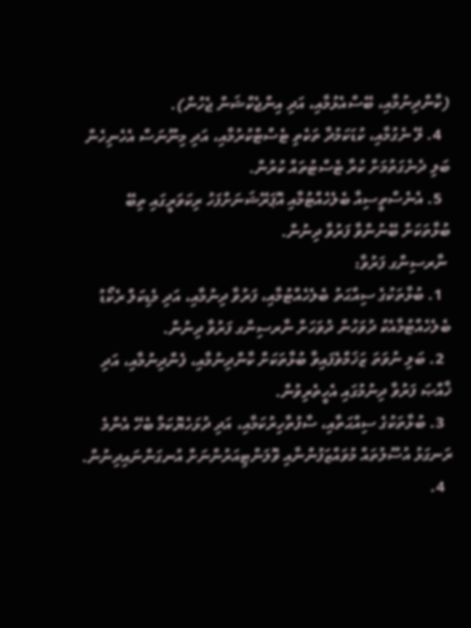(ކާންދިނުމާއި، ބޭސްއެޅުމާއި، އަދި އިންޖެކްޝަން ޖެހުން).
  4. ލޭ ނެގުމާއި، ކުޑަކަމުދާ ތަކެތި ޓެސްޓްކުރުމާއި، އަދި މިނޫނަސް އެހެނިހެން ބަލި ދެނެގަތުމަށް ކުރާ ޓެސްޓުތައް ކުރުން.
  5. އެނެސްތީސިއާ ބެލެހެއްޓުމާއި އޮޕަރޭޝަނަށްފަހު ރިކަވަރީގައި ތިބޭ ބުޅާތަކަށް ބޭނުންވާ ފަރުވާ ދިނުން.
 ނާރސިންގ ފަރުވާ:
  1. ބުޅާތަކުގެ ސިއްޙަތު ބެލެހެއްޓުމާއި، ފަރުވާ ދިނުމާއި، އަދި މެޑިކަލް ރެކޯޑު ބެލެހެއްޓުމާއެކު ދުވަހުން ދުވަހަށް ނާރސިންގ ފަރުވާ ދިނުން.
  2. ބަލި ނުވަތަ ޒަޚަމްވެފައިވާ ބުޅާތަކަށް ކާންދިނުމާއި، ފެންދިނުމާއި، އަދި ޚާއްޞަ ފަރުވާ ދިނުމުގައި އެހީތެރިވުން.
  3. ބުޅާތަކުގެ ސިއްޙަތާއި، ސާފުތާހިރުކަމާއި، އަދި ދުޅަހެޔޮކަމާ ބެހޭ އެންމެ ރަނގަޅު އުސޫލުތައް މުވައްޒަފުންނާއި ވޮލަންޓިއަރުންނަށް އުނގަންނައިދިނުން.
  4.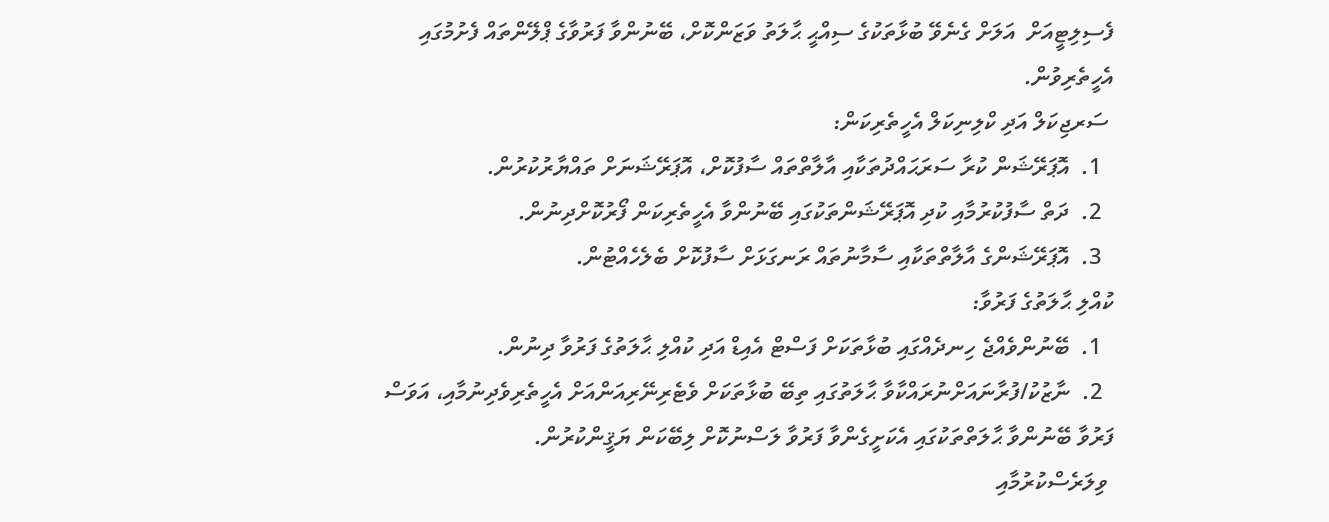ފެސިލިޓީއަށް  އަލަށް ގެނެވޭ ބުޅާތަކުގެ ސިއްޙީ ޙާލަތު ވަޒަންކޮށް، ބޭނުންވާ ފަރުވާގެ ޕްލޭންތައް ފެށުމުގައި އެހީތެރިވުން.
 ސަރޖިކަލް އަދި ކްލިނިކަލް އެހީތެރިކަން:
  1.  އޮޕަރޭޝަން ކުރާ ސަރަޙައްދުތަކާއި އާލާތްތައް ސާފުކޮށް، އޮޕަރޭޝަނަށް ތައްޔާރުކުރުން.
  2.  ދަތް ސާފުކުރުމާއި ކުދި އޮޕަރޭޝަންތަކުގައި ބޭނުންވާ އެހީތެރިކަން ފޯރުކޮށްދިނުން.
  3.  އޮޕަރޭޝަންގެ އާލާތްތަކާއި ސާމާނުތައް ރަނގަޅަށް ސާފުކޮށް ބެލެހެއްޓުން.
ކުއްލި ޙާލަތުގެ ފަރުވާ:
  1.  ބޭނުންވެއްޖެ ހިނދެއްގައި ބުޅާތަކަށް ފަސްޓް އެއިޑް އަދި ކުއްލި ޙާލަތުގެ ފަރުވާ ދިނުން.
  2.  ނާޒުކު/ފުރާނައަށްނުރައްކާވާ ޙާލަތުގައި ތިބޭ ބުޅާތަކަށް ވެޓެރިނޭރިއަންއަށް އެހީތެރިވެދިނުމާއި، އަވަސް ފަރުވާ ބޭނުންވާ ޙާލަތްތަކުގައި އެކަށީގެންވާ ފަރުވާ ލަސްނުކޮށް ލިބޭކަން ޔަޤީންކުރުން.
 ވިލަރެސްކުރުމާއި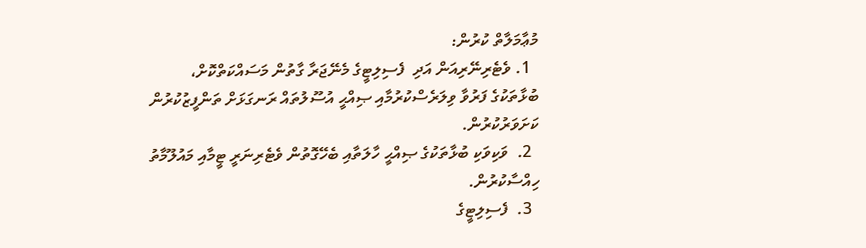މުޢާމަލާތް ކުރުން:
  1. ވެޓެރިނޭރިއަން އަދި  ފެސިލިޓީގެ މެނޭޖަރާ ގާތުން މަސައްކަތްކޮށް، ބުޅާތަކުގެ ފަރުވާ ވިލަރެސްކުރުމާއި ޞިއްޙީ އުސޫލުތައް ރަނގަޅަށް ތަންފީޒުކުރުން ކަށަވަރުކުރުން.
  2.  ވަކިވަކި ބުޅާތަކުގެ ޞިއްޙީ ހާލަތާއި ބެހޭގޮތުން ވެޓެރިނަރީ ޓީމާއި މައުލޫމާތު ހިއްސާކުރުން.
  3.  ފެސިލިޓީގެ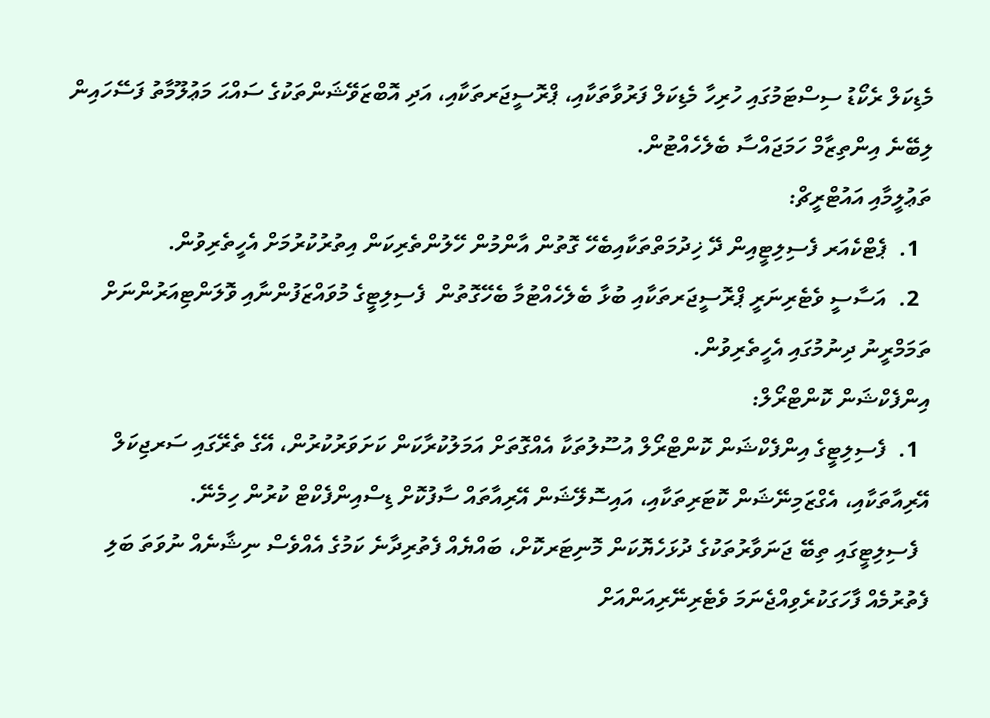މެޑިކަލް ރެކޯޑު ސިސްޓަމުގައި ހުރިހާ މެޑިކަލް ފަރުވާތަކާއި، ޕްރޮސީޖަރތަކާއި، އަދި އޮބްޒަވޭޝަންތަކުގެ ސައްޙަ މަޢުލޫމާތު ފަސޭހައިން ލިބޭނެ އިންތިޒާމް ހަމަޖައްސާ ބެލެހެއްޓުން.
ތަޢުލީމާއި އައުޓްރީޗް:
  1.  ޕެޓްކެއަރ ފެސިލިޓީއިން ދޭ ޚިދުމަތްތަކާއިބެހޭ ގޮތުން އާންމުން ހޭލުންތެރިކަން އިތުރުކުރުމަށް އެހީތެރިވުން.
  2.  އަސާސީ ވެޓެރިނަރީ ޕްރޮސީޖަރތަކާއި ބުޅާ ބެލެހެއްޓުމާ ބެހޭގޮތުން  ފެސިލިޓީގެ މުވައްޒަފުންނާއި ވޮލަންޓިއަރުންނަށް ތަމަމްރީނު ދިނުމުގައި އެހީތެރިވުން.
އިންފެކްޝަން ކޮންޓްރޯލް:
  1.  ފެސިލިޓީގެ އިންފެކްޝަން ކޮންޓްރޯލް އުސޫލުތަކާ އެއްގޮތަށް އަމަލުކުރާކަން ކަށަވަރުކުރުން، އޭގެ ތެރޭގައި ސަރޖިކަލް އޭރިއާތަކާއި، އެގްޒަމިނޭޝަން ކޮޓަރިތަކާއި، އައިސޮލޭޝަން އޭރިއާތައް ސާފުކޮށް ޑިސްއިންފެކްޓް ކުރުން ހިމެނޭ.
  ފެސިލިޓީގައި ތިބޭ ޖަނަވާރުތަކުގެ ދުޅަހެޔޮކަން މޮނިޓަރކޮށް، ބައްޔެއް ފެތުރިދާނެ ކަމުގެ އެއްވެސް ނިޝާނެއް ނުވަތަ ބަލި ފެތުރުމެއް ފާހަގަކުރެވިއްޖެނަމަ ވެޓެރިނޭރިއަންއަށް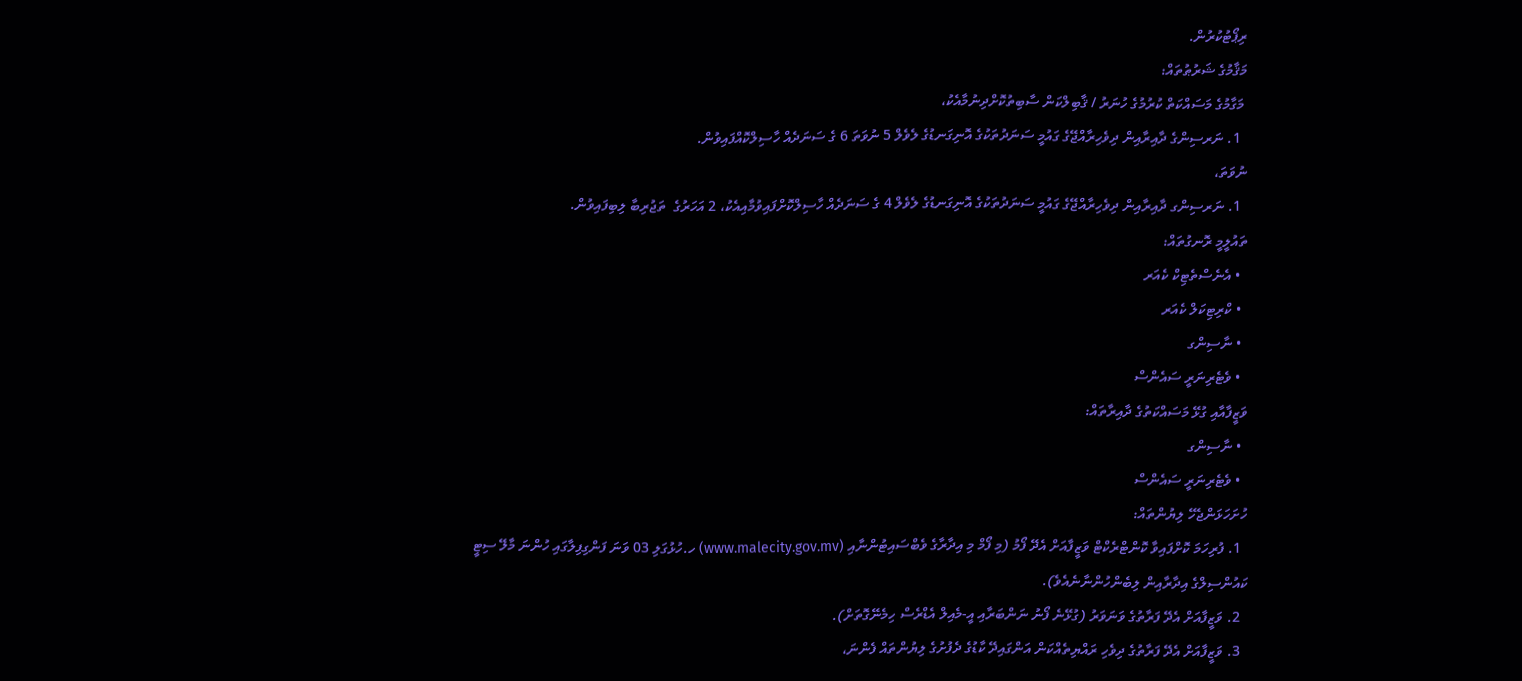ރިޕޯޓުކުރުން.
މަޤާމުގެ ޝަރުޠުތައް:
 މަގާމުގެ މަސައްކަތް ކުރުމުގެ ހުނަރު / ޤާބިލްކަން ސާބިތުކޮށްދިނުމާއެކު،
  1. ނަރސިންގެ ދާއިރާއިން ދިވެހިރާއްޖޭގެ ގައުމީ ސަނަދުތަކުގެ އޮނިގަނޑުގެ ލެވެލް 5 ނުވަތަ 6 ގެ ސަނަދެއް ހާސިލްކޮއްފައިވުން.
ނުވަތަ،
  1. ނަރސިންގ ދާއިރާއިން ދިވެހިރާއްޖޭގެ ގައުމީ ސަނަދުތަކުގެ އޮނިގަނޑުގެ ލެވެލް 4 ގެ ސަނަދެއް ހާސިލްކޮށްފައިވުމާއިއެކު، 2 އަހަރުގެ  ތަޖުރިބާ ލިބިފައިވުން.
ތައުލީމީ ރޮނގުތައް:
  • އެނެސްތެޓިކް ކެއަރ
  • ކްރިޓިކަލް ކެއަރ
  • ނާސިންގ
  • ވެޓެރިނަރީ ސައެންސް
ވަޒީފާއާއި ގުޅޭ މަސައްކަތުގެ ދާއިރާތައް:
  • ނާސިންގ
  • ވެޓެރިނަރީ ސައެންސް
ހުށަހަޅަންޖެހޭ ލިޔުންތައް:
  1. ފުރިހަމަ ކޮށްފައިވާ ކޮންޓްރެކްޓް ވަޒީފާއަށް އެދޭ ފޯމު (މި ފޯމް މި އިދާރާގެ ވެބްސައިޓުންނާއި (www.malecity.gov.mv) ހ.ހުޅުގަލި 03 ވަނަ ފަންގިފިލާގައި ހުންނަ މާލޭ ސިޓީ ކައުންސިލްގެ އިދާރާއިން ލިބެންހުންނާނެއެވެ).
  2. ވަޒީފާއަށް އެދޭ ފަރާތުގެ ވަނަވަރު (ގުޅޭނެ ފޯނު ނަންބަރާއި އީ-މެއިލް އެޑްރެސް ހިމެނޭގޮތަށް).
  3. ވަޒީފާއަށް އެދޭ ފަރާތުގެ ދިވެހި ރައްޔިތެއްކަން އަންގައިދޭ ކާޑުގެ ދެފުށުގެ ލިޔުންތައް ފެންނަ،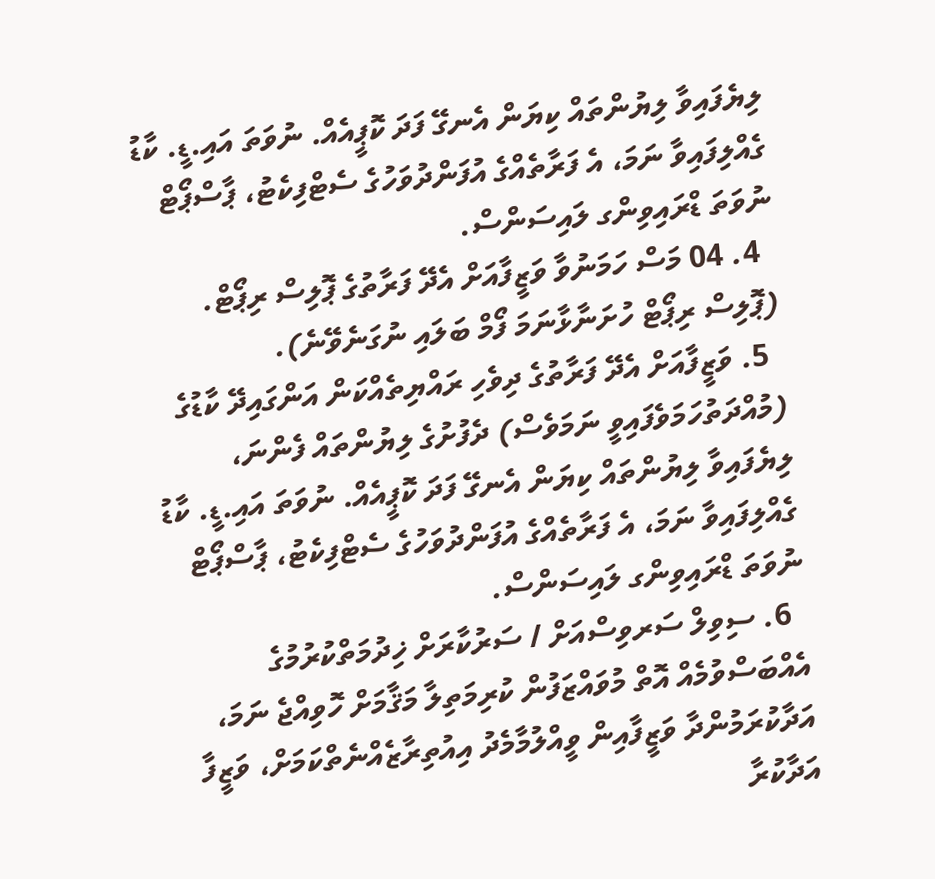ލިޔެފައިވާ ލިޔުންތައް ކިޔަން އެނގޭ ފަދަ ކޮޕީއެއް. ނުވަތަ އައި.ޑީ. ކާޑު ގެއްލިފައިވާ ނަމަ، އެ ފަރާތެއްގެ އުފަންދުވަހުގެ ސެޓްފިކެޓު، ޕާސްޕޯޓް ނުވަތަ ޑްރައިވިންގ ލައިސަންސް.
  4. 04 މަސް ހަމަނުވާ ވަޒީފާއަށް އެދޭ ފަރާތުގެ ޕޮލިސް ރިޕޯޓް. (ޕޮލިސް ރިޕޯޓް ހުށަނާޅާނަމަ ފޯމް ބަލައި ނުގަނެވޭނެ).
  5. ވަޒީފާއަށް އެދޭ ފަރާތުގެ ދިވެހި ރައްޔިތެއްކަން އަންގައިދޭ ކާޑުގެ (މުއްދަތުހަމަވެފައިވީ ނަމަވެސް) ދެފުށުގެ ލިޔުންތައް ފެންނަ، ލިޔެފައިވާ ލިޔުންތައް ކިޔަން އެނގޭ ފަދަ ކޮޕީއެއް. ނުވަތަ އައި.ޑީ. ކާޑު ގެއްލިފައިވާ ނަމަ، އެ ފަރާތެއްގެ އުފަންދުވަހުގެ ސެޓްފިކެޓު، ޕާސްޕޯޓް ނުވަތަ ޑްރައިވިންގ ލައިސަންސް.
  6. ސިވިލް ސަރވިސްއަށް / ސަރުކާރަށް ޚިދުމަތްކުރުމުގެ އެއްބަސްވުމެއް އޮތް މުވައްޒަފުން ކުރިމަތިލާ މަޤާމަށް ހޮވިއްޖެ ނަމަ، އަދާކުރަމުންދާ ވަޒީފާއިން ވީއްލުމާމެދު އިއުތިރާޒެއްނެތްކަމަށް، ވަޒީފާ އަދާކުރާ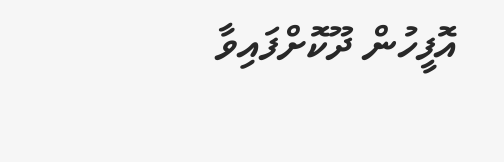އޮފީހުން ދޫކޮށްފައިވާ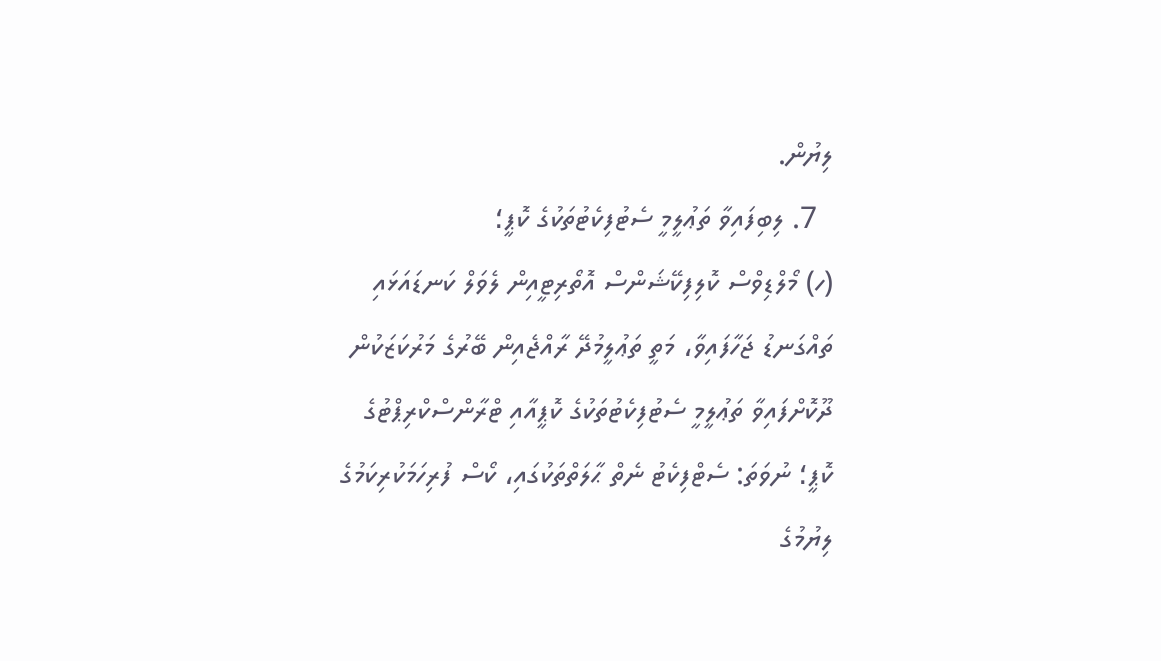ލިޔުން.
  7. ލިބިފައިވާ ތަޢުލީމީ ސެޓުފިކެޓުތަކުގެ ކޮޕީ؛
(ހ) މޯލްޑިވްސް ކޮލިފިކޭޝަންސް އޮތޯރިޓީއިން ލެވަލް ކަނޑައަޅައި ތައްގަނޑު ޖަހާފައިވާ، މަތީ ތަޢުލީމުދޭ ރާއްޖެއިން ބޭރުގެ މަރުކަޒަކުން ދޫކޮށްފައިވާ ތަޢުލީމީ ސެޓުފިކެޓުތަކުގެ ކޮޕީއާއި ޓްރާންސްކްރިޕްޓުގެ ކޮޕީ؛ ނުވަތަ: ސެޓްފިކެޓު ނެތް ޙާލަތްތަކުގައި، ކޯސް ފުރިހަމަކުރިކަމުގެ ލިޔުމުގެ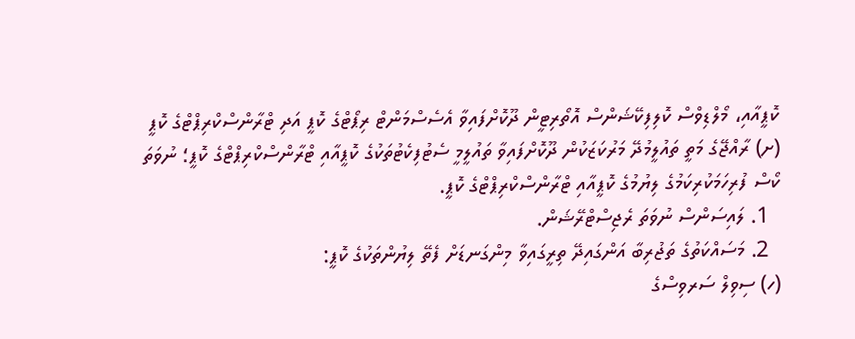ކޮޕީއާއި، މޯލްޑިވްސް ކޮލިފިކޭޝަންސް އޮތޯރިޓީން ދޫކޮށްފައިވާ އެސެސްމަންޓް ރިޕޯޓްގެ ކޮޕީ އަދި ޓްރާންސްކްރިޕްޓްގެ ކޮޕީ
(ށ) ރާއްޖޭގެ މަތީ ތައުލީމުދޭ މަރުކަޒަކުން ދޫކޮށްފައިވާ ތައުލީމީ ސެޓުފިކެޓުތަކުގެ ކޮޕީއާއި ޓްރާންސްކްރިޕްޓްގެ ކޮޕީ؛ ނުވަތަ ކޯސް ފުރިހަމަކުރިކަމުގެ ލިޔުމުގެ ކޮޕީއާއި ޓްރާންސްކްރިޕްޓްގެ ކޮޕީ.
  1. ލައިސަންސް ނުވަތަ ރެޖިސްޓްރޭޝަން.
  2. މަސައްކަތުގެ ތަޖުރިބާ އަންގައިދޭ ތިރީގައިވާ މިންގަނޑަށް ފެތޭ ލިޔުންތަކުގެ ކޮޕީ:
(ހ) ސިވިލް ސަރވިސްގެ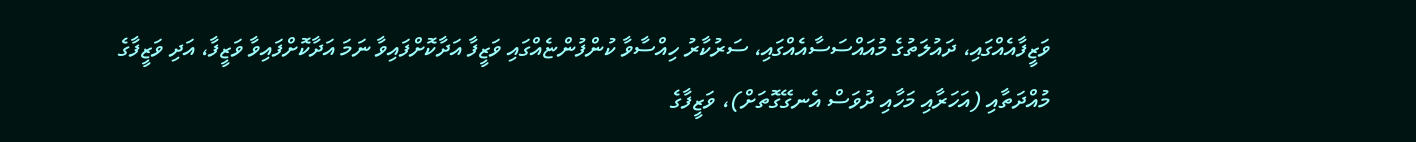ވަޒީފާއެއްގައި، ދައުލަތުގެ މުއައްސަސާއެއްގައި، ސަރުކާރު ހިއްސާވާ ކުންފުންޏެއްގައި ވަޒީފާ އަދާކޮށްފައިވާ ނަމަ އަދާކޮށްފައިވާ ވަޒީފާ، އަދި ވަޒީފާގެ މުއްދަތާއި (އަހަރާއި މަހާއި ދުވަސް އެނގޭގޮތަށް)، ވަޒީފާގެ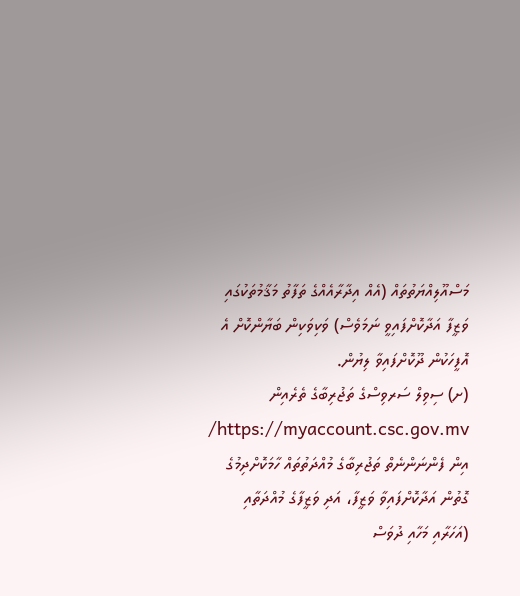މަސްއޫލިއްޔަތުތައް (އެއް އިދާރާއެއްގެ ތަފާތު މަޤާމުތަކުގައި ވަޒީފާ އަދާކޮށްފައިވީ ނަމަވެސް) ވަކިވަކިން ބަޔާންކޮށް އެ އޮފީހަކުން ދޫކޮށްފައިވާ ލިޔުން.
(ށ) ސިވިލް ސަރވިސްގެ ތަޖުރިބާގެ ތެރެއިން https://myaccount.csc.gov.mv/ އިން ފެންނަންނެތް ތަޖުރިބާގެ މުއްދަތުތައް ހާމަކޮށްދިމުގެ ގޮތުން އަދާކޮށްފައިވާ ވަޒީފާ، އަދި ވަޒީފާގެ މުއްދަތާއި (އަހަރާއި މަހާއި ދުވަސް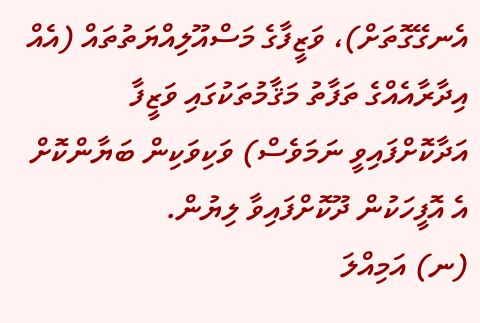އެނގޭގޮތަށް)، ވަޒީފާގެ މަސްއޫލިއްޔަތުތައް (އެއް އިދާރާއެއްގެ ތަފާތު މަޤާމުތަކުގައި ވަޒީފާ އަދާކޮށްފައިވީ ނަމަވެސް) ވަކިވަކިން ބަޔާންކޮށް އެ އޮފީހަކުން ދޫކޮށްފައިވާ ލިޔުން.
(ނ) އަމިއްލަ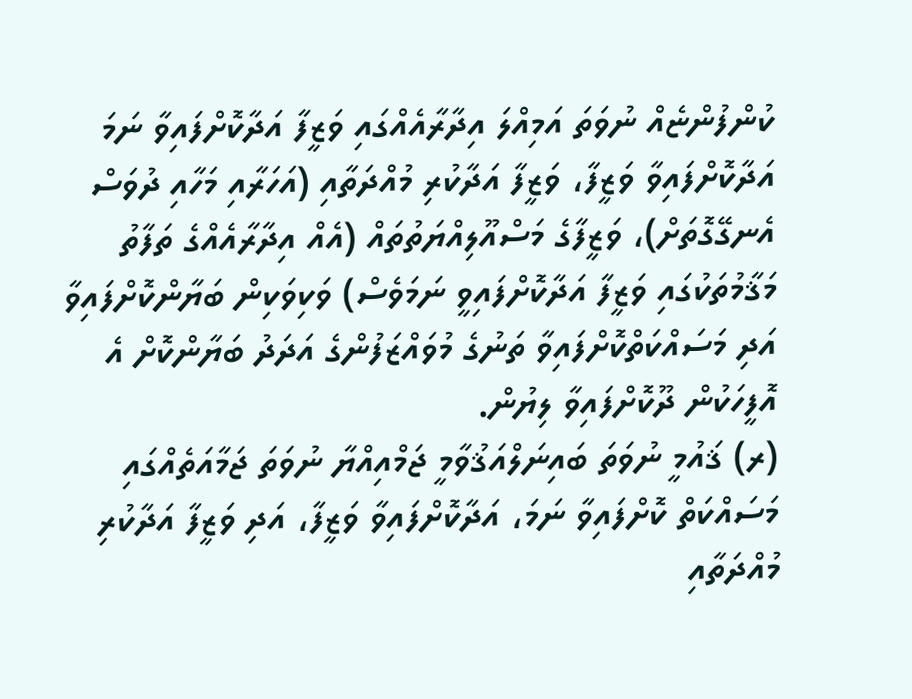ކުންފުންޏެއް ނުވަތަ އަމިއްލަ އިދާރާއެއްގައި ވަޒީފާ އަދާކޮށްފައިވާ ނަމަ އަދާކޮށްފައިވާ ވަޒީފާ، ވަޒީފާ އަދާކުރި މުއްދަތާއި (އަހަރާއި މަހާއި ދުވަސް އެނގޭގޮތަށް)، ވަޒީފާގެ މަސްއޫލިއްޔަތުތައް (އެއް އިދާރާއެއްގެ ތަފާތު މަޤާމުތަކުގައި ވަޒީފާ އަދާކޮށްފައިވީ ނަމަވެސް) ވަކިވަކިން ބަޔާންކޮށްފައިވާ އަދި މަސައްކަތްކޮށްފައިވާ ތަނުގެ މުވައްޒަފުންގެ އަދަދު ބަޔާންކޮށް އެ އޮފީހަކުން ދޫކޮށްފައިވާ ލިޔުން.
(ރ) ޤައުމީ ނުވަތަ ބައިނަލްއަޤުވާމީ ޖަމްއިއްޔާ ނުވަތަ ޖަމާއަތެއްގައި މަސައްކަތް ކޮށްފައިވާ ނަމަ، އަދާކޮށްފައިވާ ވަޒީފާ، އަދި ވަޒީފާ އަދާކުރި މުއްދަތާއި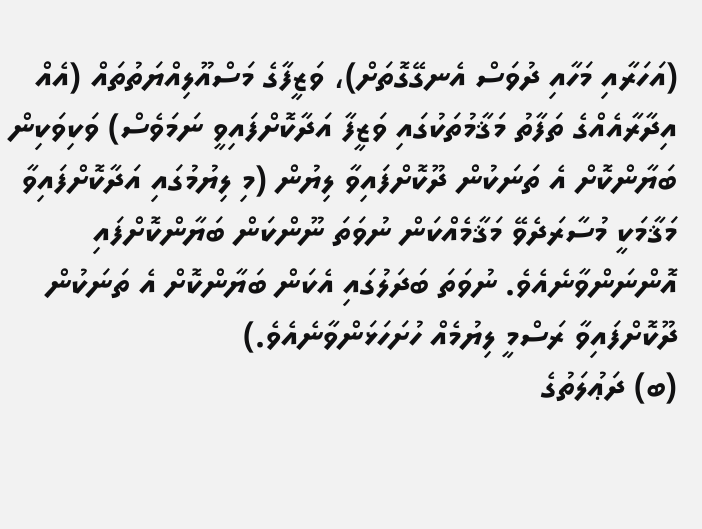(އަހަރާއި މަހާއި ދުވަސް އެނގޭގޮތަށް)، ވަޒީފާގެ މަސްއޫލިއްޔަތުތައް (އެއް އިދާރާއެއްގެ ތަފާތު މަޤާމުތަކުގައި ވަޒީފާ އަދާކޮށްފައިވީ ނަމަވެސް) ވަކިވަކިން ބަޔާންކޮށް އެ ތަނަކުން ދޫކޮށްފައިވާ ލިޔުން (މި ލިޔުމުގައި އަދާކޮށްފައިވާ މަޤާމަކީ މުސާރަދެވޭ މަޤާމެއްކަން ނުވަތަ ނޫންކަން ބަޔާންކޮށްފައި އޮންނަންވާނެއެވެ. ނުވަތަ ބަދަލުގައި އެކަން ބަޔާންކޮށް އެ ތަނަކުން ދޫކޮށްފައިވާ ރަސްމީ ލިޔުމެއް ހުށަހަޅަންވާނެއެވެ.)
(ބ) ދަޢުލަތުގެ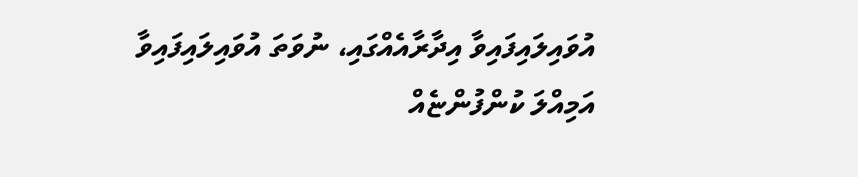އުވައިލައިފައިވާ އިދާރާއެއްގައި، ނުވަތަ އުވައިލައިފައިވާ އަމިއްލަ ކުންފުންޏެއް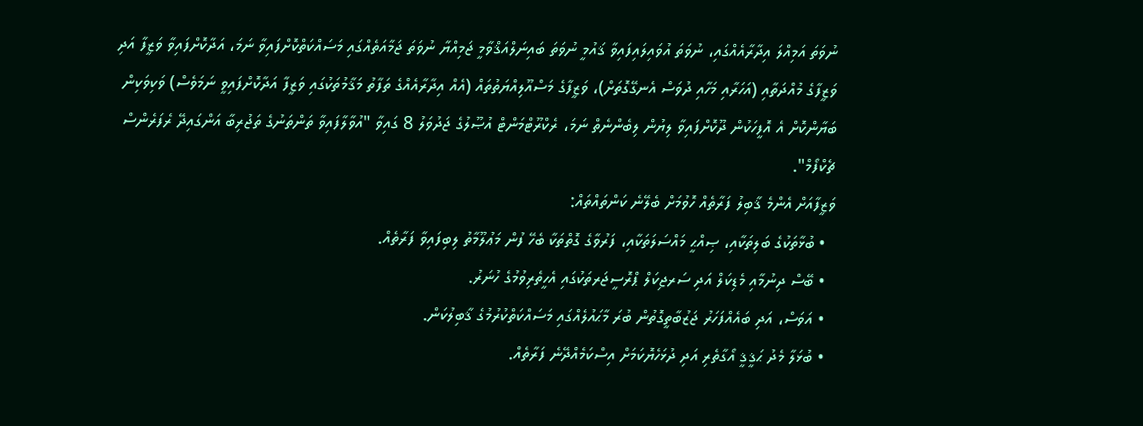ނުވަތަ އަމިއްލަ އިދާރާއެއްގައި، ނުވަތަ އުވައިލައިފައިވާ ޤައުމީ ނުވަތަ ބައިނަލްއަޤްވާމީ ޖަމިއްޔާ ނުވަތަ ޖަމާއަތެއްގައި މަސައްކަތްކޮށްފައިވާ ނަމަ، އަދާކޮށްފައިވާ ވަޒީފާ އަދި ވަޒީފާގެ މުއްދަތާއި (އަހަރާއި މަހާއި ދުވަސް އެނގޭގޮތަށް)، ވަޒީފާގެ މަސްއޫލިއްޔަތުތައް (އެއް އިދާރާއެއްގެ ތަފާތު މަޤާމުތަކުގައި ވަޒީފާ އަދާކޮށްފައިވީ ނަމަވެސް) ވަކިވަކިން ބަޔާންކޮށް އެ އޮފީހަކުން ދޫކޮށްފައިވާ ލިޔުން ލިބެންނެތް ނަމަ، ރެކްރޫޓްމަންޓް އުޞޫލުގެ ޖަދުވަލު 8 ގައިވާ "އުވާލާފައިވާ ތަންތަނުގެ ތަޖުރިބާ އަންގައިދޭ ރެފަރެންސް ޗެކްފޯމް".
ވަޒީފާއަށް އެންމެ ޤާބިލު ފަރާތެއް ހޮވުމަށް ބެލޭނެ ކަންތައްތައް:
  • ބުޅާތަކުގެ ބަލިތަކާއި، ޞިއްޙީ މައްސަލަތަކާއި، ފަރުވާގެ ގޮތްތަކާ ބެހޭ ފުން މަޢުލޫމާތު ލިބިފައިވާ ފަރާތެއް.
  • ބޭސް ދިނުމާއި މެޑިކަލް އަދި ސަރޖިކަލް ޕްރޮސީޖަރތަކުގައި އެހީތެރިވުމުގެ ހުނަރު.
  • އަވަސް، އަދި ބައެއްފަހަރު ޖަޒުބާތީގޮތުން ބުރަ މާޙައުލެއްގައި މަސައްކަތްކުރުމުގެ ޤާބިލުކަން.
  • ބުޅަލާ މެދު ޙަޤީޤީ އޯގާތެރި އަދި ދުޅަހެޔޮކަމަށް އިސްކަމެއްދޭނެ ފަރާތެއް.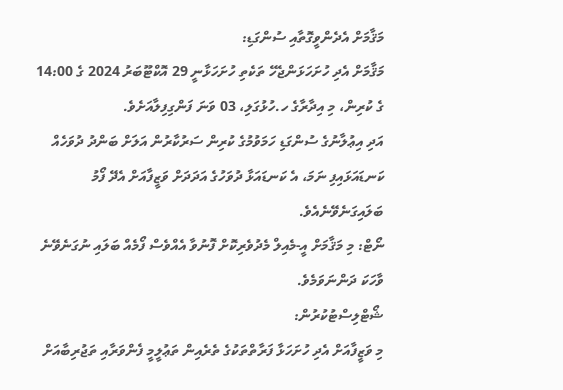މަޤާމަށް އެދެންވީގޮތާއި ސުންގަޑި:
މަޤާމަށް އެދި ހުށަހަޅަންޖެހޭ ތަކެތި ހުށަހަޅާނީ 29 އޮކްޓޫބަރު 2024 ގެ 14:00 ގެ ކުރިން، މި އިދާރާގެ ހ.ހުޅުގަލި، 03 ވަނަ ފަންގިފިލާއަށެވެ.
އަދި އިޢުލާނުގެ ސުންގަޑި ހަމަވުމުގެ ކުރިން ސަރުކާރުން އަލަށް ބަންދު ދުވަހެއް ކަނޑައަޅައިފި ނަމަ، އެ ކަނޑައަޅާ ދުވަހުގެ އަދަދަށް ވަޒީފާއަށް އެދޭ ފޯމު ބަލައިގަނެވޭނެއެވެ.
ނޯޓް: މި މަޤާމަށް އީ-މެއިލް މެދުވެރިކޮށް ފޮނުވާ އެއްވެސް ފޯމެއް ބަލައި ނުގަނެވޭނެ ވާހަކަ ދަންނަވަމެވެ.
ޝޯޓްލިސްޓުކުރުން:
މި ވަޒީފާއަށް އެދި ހުށަހަޅާ ފަރާތްތަކުގެ ތެރެއިން ތަޢުލީމީ ފެންވަރާއި ތަޖުރިބާއަށް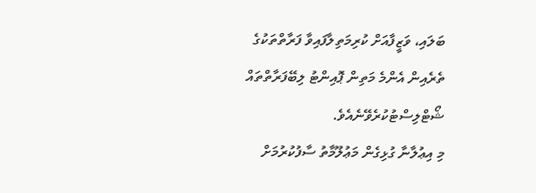ބަލައި، ވަޒީފާއަށް ކުރިމަތިލާފައިވާ ފަރާތްތަކުގެ ތެރެއިން އެންމެ މަތިން ޕޮއިންޓު ލިބޭފަރާތްތައް ޝޯޓްލިސްޓުކުރެވޭނެއެވެ.
މި އިޢުލާނާ ގުޅިގެން މަޢުލޫމާތު ސާފުކުރުމަށް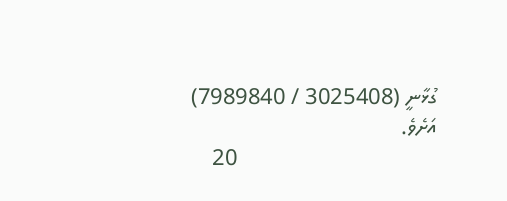ގުޅާނީ (3025408 / 7989840) އަށެވެ.
                                   20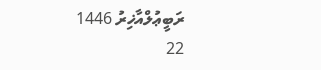ރަބީޢުލްއާޚިރު 1446
22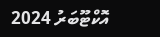އޮކްޓޫބަރު 2024